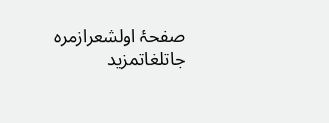صفحۂ اولشعرازمرہ جاتلغاتمزید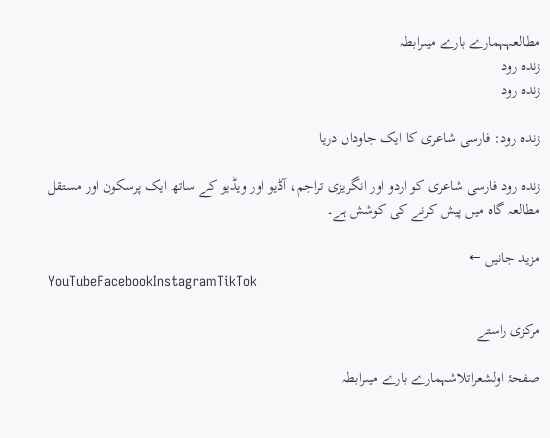مطالعہہمارے بارے میںرابطہ
زندہ رود
زندہ رود

زندہ رود: فارسی شاعری کا ایک جاوداں دریا

زندہ رود فارسی شاعری کو اردو اور انگریزی تراجم، آڈیو اور ویڈیو کے ساتھ ایک پرسکون اور مستقل مطالعہ گاہ میں پیش کرنے کی کوشش ہے۔

مزید جانیں ←
YouTubeFacebookInstagramTikTok

مرکزی راستے

صفحۂ اولشعراتلاشہمارے بارے میںرابطہ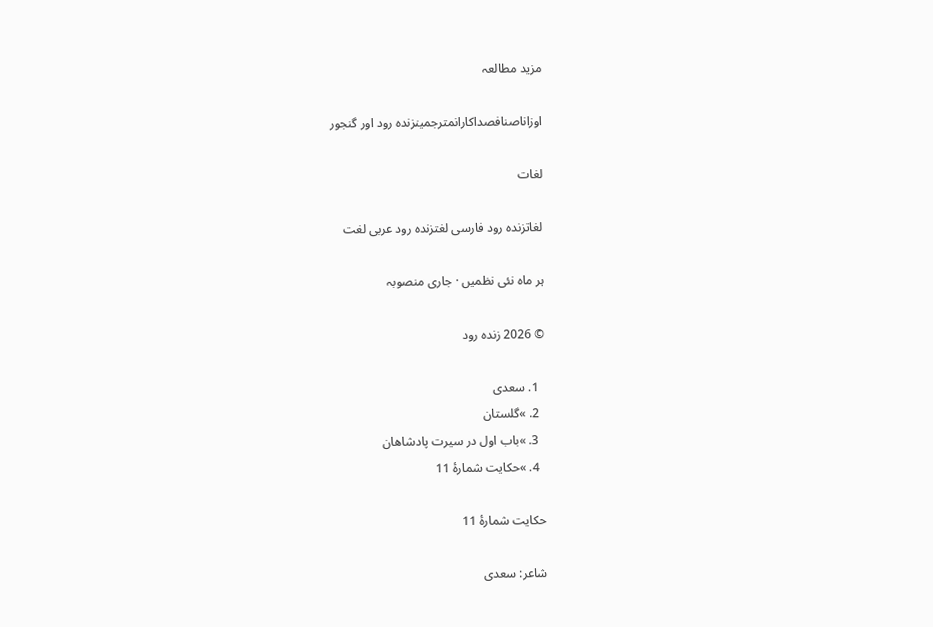مزید مطالعہ

اوزاناصنافصداکارانمترجمینزندہ رود اور گنجور

لغات

لغاتزندہ رود فارسی لغتزندہ رود عربی لغت

ہر ماہ نئی نظمیں · جاری منصوبہ

© 2026 زندہ رود

  1. سعدی
  2. »گلستان
  3. »باب اول در سیرت پادشاهان
  4. »حکایت شمارهٔ 11

حکایت شمارهٔ 11

شاعر: سعدی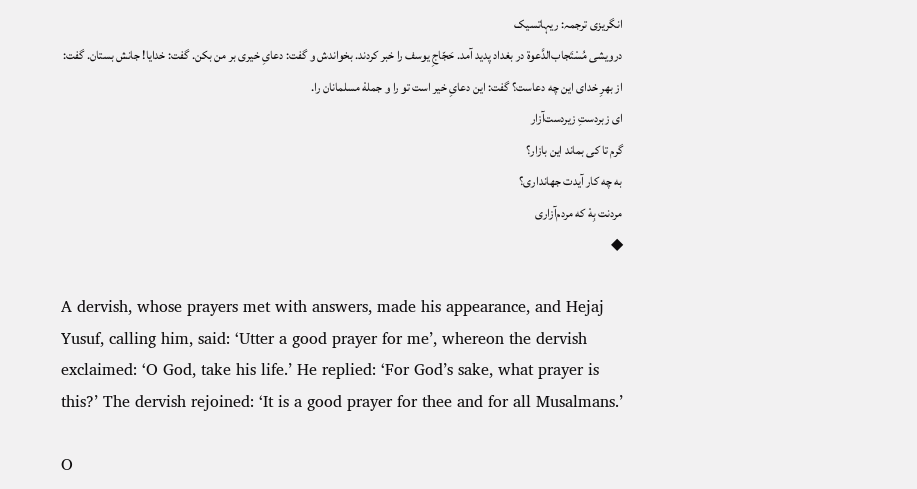انگریزی ترجمہ: ریہاتسیک
درویشی مُسْتَجاب‌الدَّعوة در بغداد پدید آمد. حَجّاجِ یوسف را خبر کردند. بخواندش و گفت: دعایِ خیری بر من بکن. گفت: خدایا! جانش بستان. گفت: از بهرِ خدای این چه دعاست؟ گفت: این دعایِ خیر است تو را و جملهْ مسلمانان را.
ای زبردستِ زیردست‌آزار
گرم تا کی بماند این بازار؟
به چه کار آیدت جهانداری؟
مردنت بِهْ که مردم‌آزاری
◆

A dervish, whose prayers met with answers, made his appearance, and Hejaj Yusuf, calling him, said: ‘Utter a good prayer for me’, whereon the dervish exclaimed: ‘O God, take his life.’ He replied: ‘For God’s sake, what prayer is this?’ The dervish rejoined: ‘It is a good prayer for thee and for all Musalmans.’

O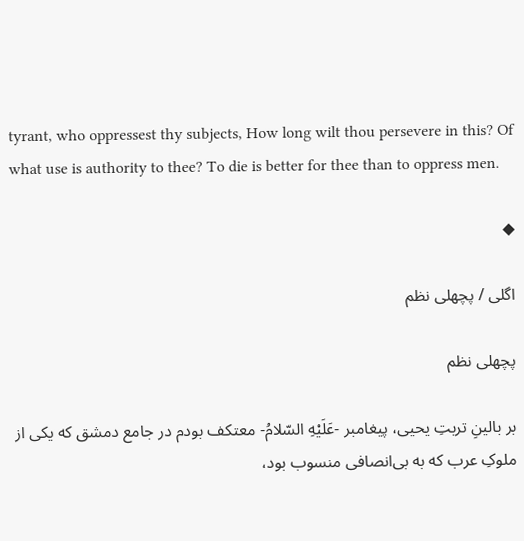tyrant, who oppressest thy subjects, How long wilt thou persevere in this? Of what use is authority to thee? To die is better for thee than to oppress men.

◆

اگلی / پچھلی نظم

پچھلی نظم

بر بالینِ تربتِ یحیی، پیغامبر -عَلَیْهِ‌ السّلامُ- معتکف بودم در جامع دمشق که یکی از ملوکِ عرب که به بی‌انصافی منسوب بود،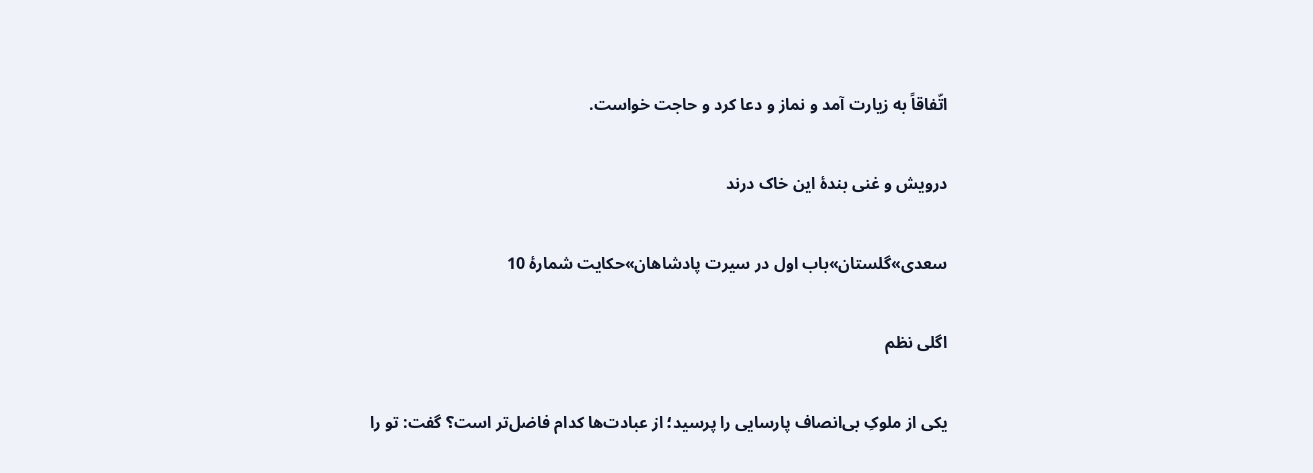اتّفاقاً به زیارت آمد و نماز و دعا کرد و حاجت خواست.

درویش و غنی بندهٔ این خاک درند

سعدی»گلستان»باب اول در سیرت پادشاهان»حکایت شمارهٔ 10

اگلی نظم

یکی از ملوکِ بی‌انصاف پارسایی را پرسید؛ از عبادت‌ها کدام فاضل‌تر است؟ گفت: تو را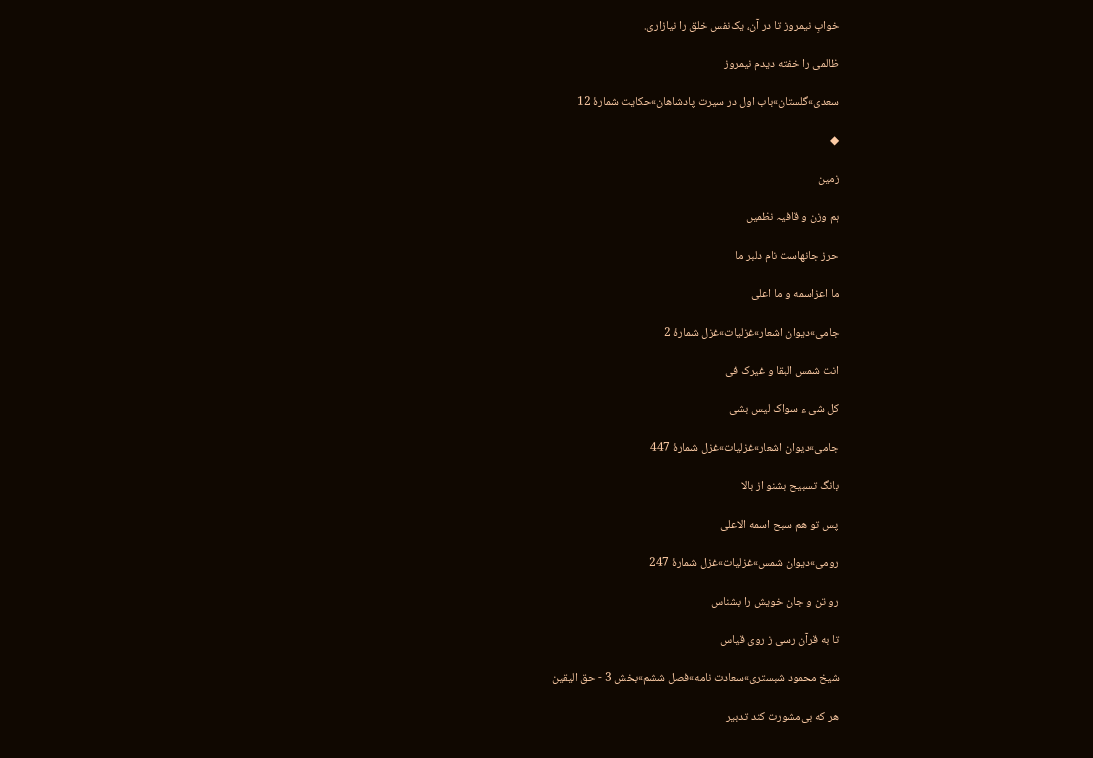خوابِ نیمروز تا در آن، یک‌نفس خلق را نیازاری.

ظالمی را خفته دیدم نیمروز

سعدی»گلستان»باب اول در سیرت پادشاهان»حکایت شمارهٔ 12

◆

زمین

ہم وزن و قافیہ نظمیں

حرز جانهاست نام دلبر ما

ما اعزاسمه و ما اعلی

جامی»دیوان اشعار»غزلیات»غزل شمارهٔ 2

انت شمس البقا و غیرک فی

کل شی ء سواک لیس بشی

جامی»دیوان اشعار»غزلیات»غزل شمارهٔ 447

بانگ تسبیح بشنو از بالا

پس تو هم سبح اسمه الاعلی

رومی»دیوان شمس»غزلیات»غزل شمارهٔ 247

رو تن و جان خویش را بشناس

تا به قرآن رسی ز روی قیاس

شیخ محمود شبستری»سعادت نامه»فصل ششم»بخش 3 - حق الیقین

هر که بی‌مشورت کند تدبیر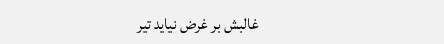غالبش بر غرض نیاید تیر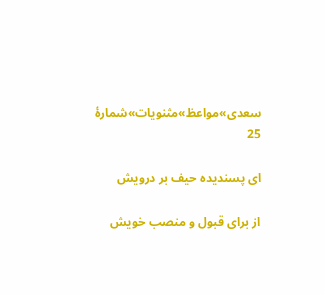سعدی»مواعظ»مثنویات»شمارهٔ 25

ای پسندیده حیف بر درویش

از برای قبول و منصب خویش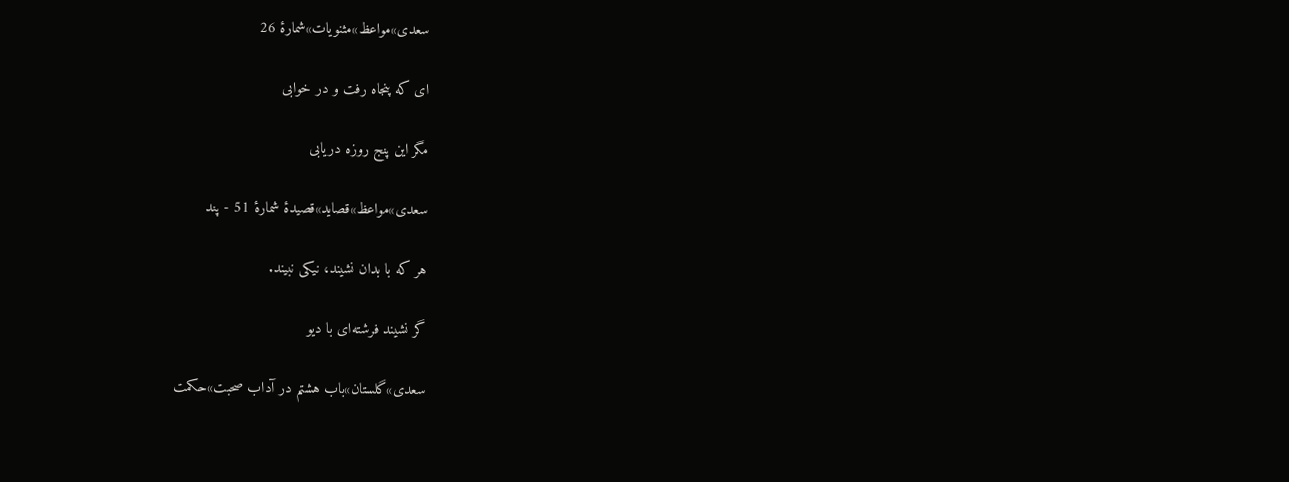سعدی»مواعظ»مثنویات»شمارهٔ 26

ای که پنجاه رفت و در خوابی

مگر این پنج روزه دریابی

سعدی»مواعظ»قصاید»قصیدهٔ شمارهٔ 51 - پند

هر که با بدان نشیند، نیکی نبیند.

گر نشیند فرشته‌ای با دیو

سعدی»گلستان»باب هشتم در آداب صحبت»حکمت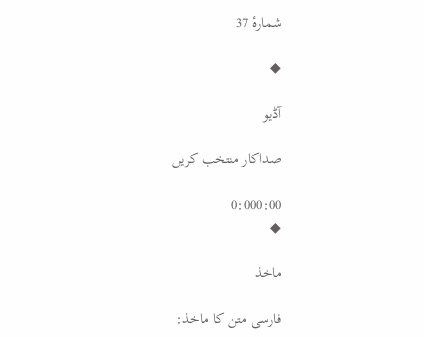شمارهٔ 37

◆

آڈیو

صداکار منتخب کریں

0:000:00
◆

ماخذ

فارسی متن کا ماخذ: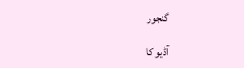گنجور

آڈیو کا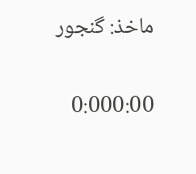ماخذ: گنجور

0:000:00